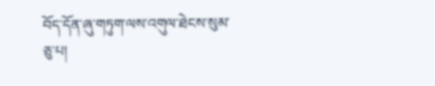བོད་དོན་ཞུ་གཏུག་ལས་འགུལ་ཐེངས་སུམ་ཅུ་པ།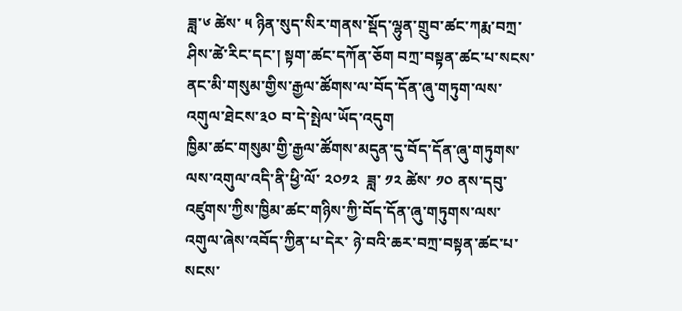ཟླ་༦ ཚེས་ ༥ ཉིན་སུད་སིར་གནས་སྡོད་ལྷུན་གྲུབ་ཚང་ཀརྨ་བཀྲ་ཤིས་ཚེ་རིང་དང་། སྟག་ཚང་དཀོན་ཅོག བཀྲ་བསྟན་ཚང་པ་སངས་ནང་མི་གསུམ་གྱིས་རྒྱལ་ཚོགས་ལ་བོད་དོན་ཞུ་གཏུག་ལས་འགུལ་ཐེངས་༣༠ བ་དེ་སྤེལ་ཡོད་འདུག
ཁྱིམ་ཚང་གསུམ་གྱི་རྒྱལ་ཚོགས་མདུན་དུ་བོད་དོན་ཞུ་གཏུགས་ལས་འགུལ་འདི་ནི་ཕྱི་ལོ་ ༢༠༡༢  ཟླ་ ༡༢ ཚེས་ ༡༠ ནས་དབུ་འཛུགས་ཀྱིས་ཁྱིམ་ཚང་གཉིས་ཀྱི་བོད་དོན་ཞུ་གཏུགས་ལས་འགུལ་ཞེས་འབོད་ཀྱིན་པ་དེར་ ཉེ་བའི་ཆར་བཀྲ་བསྟན་ཚང་པ་སངས་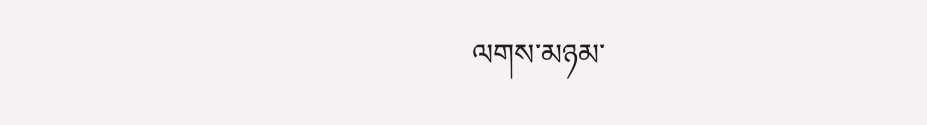ལགས་མཉམ་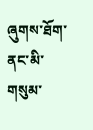ཞུགས་ཐོག་ནང་མི་གསུམ་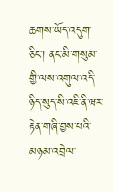ཆགས་ཡོད་འདུག་ཅིང་། ནང་མི་གསུམ་གྱི་ལས་འགུལ་འདི་ཉིད་སུད་སི་འཇི་ནི་ཝར་རྟེན་གཞི་བྱས་པའི་མཉམ་འབྲེལ་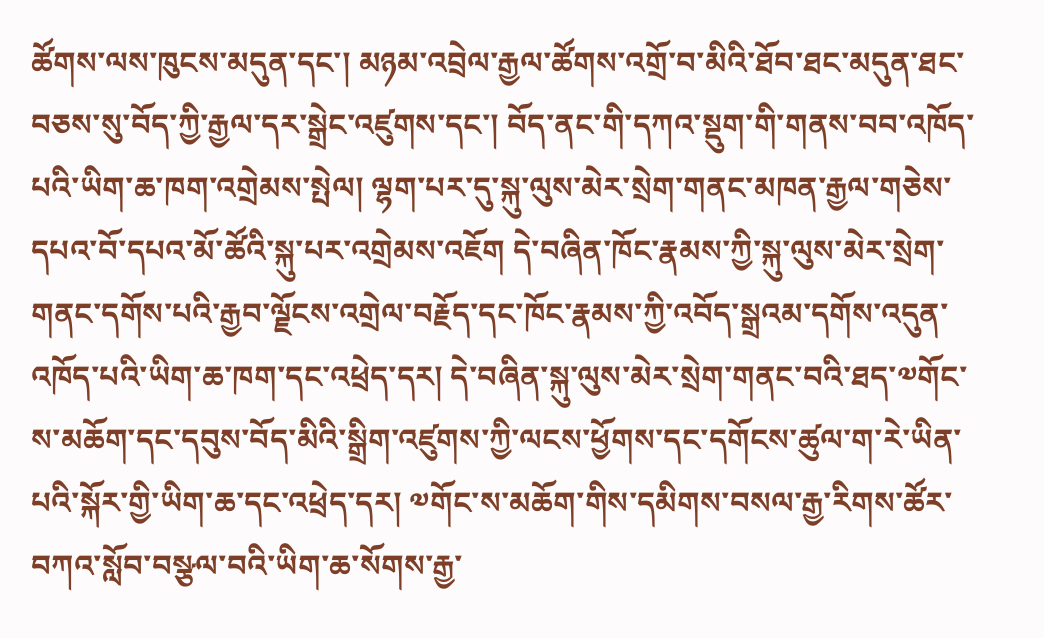ཚོགས་ལས་ཁུངས་མདུན་དང་། མཉམ་འབྲེལ་རྒྱལ་ཚོགས་འགྲོ་བ་མིའི་ཐོབ་ཐང་མདུན་ཐང་བཅས་སུ་བོད་ཀྱི་རྒྱལ་དར་སྒྲེང་འཛུགས་དང་། བོད་ནང་གི་དཀའ་སྡུག་གི་གནས་བབ་འཁོད་པའི་ཡིག་ཆ་ཁག་འགྲེམས་སྤེལ། ལྷག་པར་དུ་སྐུ་ལུས་མེར་སྲེག་གནང་མཁན་རྒྱལ་གཅེས་དཔའ་བོ་དཔའ་མོ་ཚོའི་སྐུ་པར་འགྲེམས་འཇོག དེ་བཞིན་ཁོང་རྣམས་ཀྱི་སྐུ་ལུས་མེར་སྲེག་གནང་དགོས་པའི་རྒྱབ་ལྗོངས་འགྲེལ་བརྗོད་དང་ཁོང་རྣམས་ཀྱི་འབོད་སྒྲའམ་དགོས་འདུན་འཁོད་པའི་ཡིག་ཆ་ཁག་དང་འཕྲེད་དར། དེ་བཞིན་སྐུ་ལུས་མེར་སྲེག་གནང་བའི་ཐད་༧གོང་ས་མཆོག་དང་དབུས་བོད་མིའི་སྒྲིག་འཛུགས་ཀྱི་ལངས་ཕྱོགས་དང་དགོངས་ཚུལ་ག་རེ་ཡིན་པའི་སྐོར་གྱི་ཡིག་ཆ་དང་འཕྲེད་དར། ༧གོང་ས་མཆོག་གིས་དམིགས་བསལ་རྒྱ་རིགས་ཚོར་བཀའ་སློབ་བསྩལ་བའི་ཡིག་ཆ་སོགས་རྒྱ་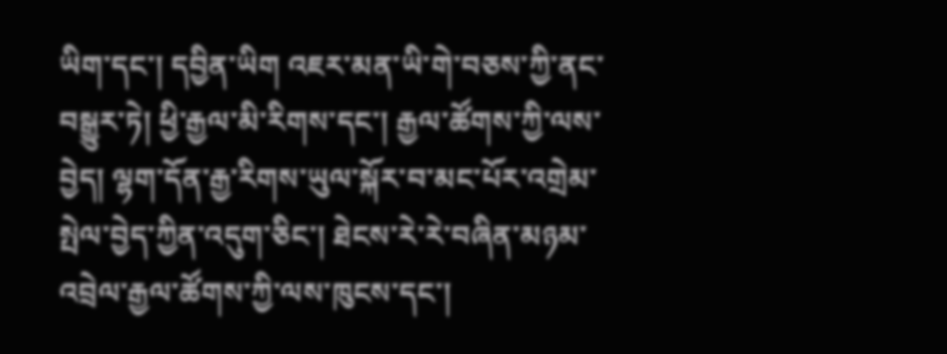ཡིག་དང་། དབྱིན་ཡིག འཇར་མན་ཡི་གེ་བཅས་ཀྱི་ནང་བསྒྱུར་ཏེ། ཕྱི་རྒྱལ་མི་རིགས་དང་། རྒྱལ་ཚོགས་ཀྱི་ལས་བྱེད། ལྷག་དོན་རྒྱ་རིགས་ཡུལ་སྐོར་བ་མང་པོར་འགྲེམ་སྤེལ་བྱེད་ཀྱིན་འདུག་ཅིང་། ཐེངས་རེ་རེ་བཞིན་མཉམ་འབྲེལ་རྒྱལ་ཚོགས་ཀྱི་ལས་ཁུངས་དང་།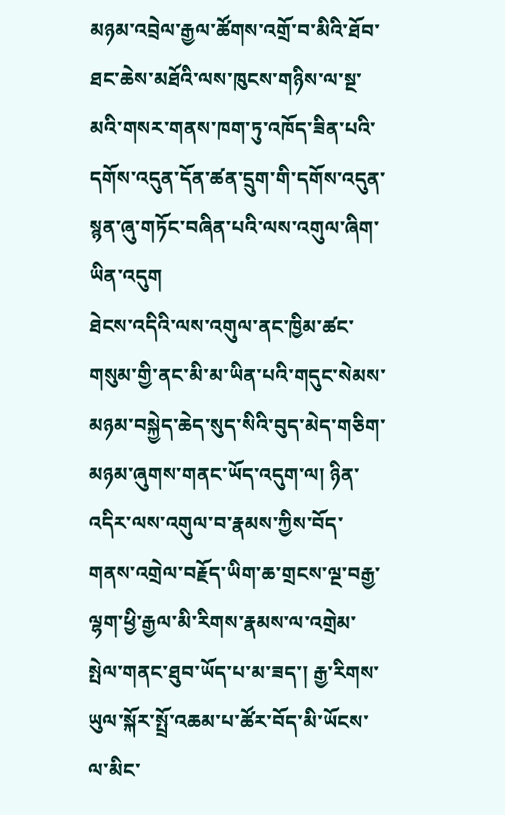མཉམ་འབྲེལ་རྒྱལ་ཚོགས་འགྲོ་བ་མིའི་ཐོབ་ཐང་ཆེས་མཐོའི་ལས་ཁུངས་གཉིས་ལ་སྔ་མའི་གསར་གནས་ཁག་ཏུ་འཁོད་ཟིན་པའི་དགོས་འདུན་དོན་ཚན་དྲུག་གི་དགོས་འདུན་སྙན་ཞུ་གཏོང་བཞིན་པའི་ལས་འགུལ་ཞིག་ཡིན་འདུག
ཐེངས་འདིའི་ལས་འགུལ་ནང་ཁྱིམ་ཚང་གསུམ་གྱི་ནང་མི་མ་ཡིན་པའི་གདུང་སེམས་མཉམ་བསྐྱེད་ཆེད་སུད་སིའི་བུད་མེད་གཅིག་མཉམ་ཞུགས་གནང་ཡོད་འདུག་ལ། ཉིན་འདིར་ལས་འགུལ་བ་རྣམས་ཀྱིས་བོད་གནས་འགྲེལ་བརྗོད་ཡིག་ཆ་གྲངས་ལྔ་བརྒྱ་ལྷག་ཕྱི་རྒྱལ་མི་རིགས་རྣམས་ལ་འགྲེམ་སྤེལ་གནང་ཐུབ་ཡོད་པ་མ་ཟད་། རྒྱ་རིགས་ཡུལ་སྐོར་སྤྲོ་འཆམ་པ་ཚོར་བོད་མི་ཡོངས་ལ་མིང་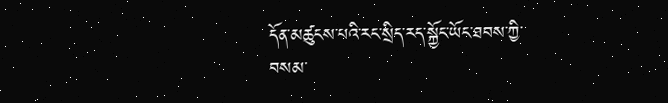དོན་མཚུངས་པའི་རང་སྲིད་རད་སྐྱོང་ཡོང་ཐབས་ཀྱི་བསམ་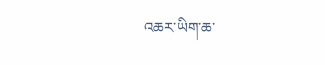འཆར་ཡིག་ཆ་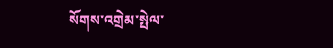སོགས་འགྲེམ་སྤེལ་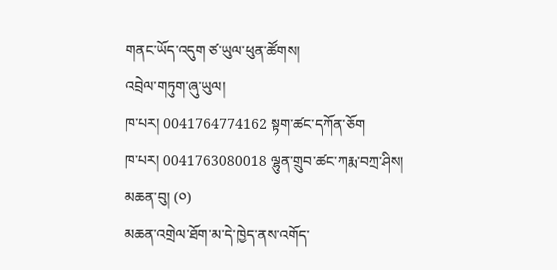གནང་ཡོད་འདུག ཙ་ཡུལ་ཕུན་ཚོགས།
འབྲེལ་གཏུག་ཞུ་ཡུལ།
ཁ་པར། 0041764774162 སྟག་ཚང་དཀོན་ཅོག
ཁ་པར། 0041763080018 ལྷུན་གྲུབ་ཚང་ཀརྨ་བཀྲ་ཤིས།
མཆན་བུ། (༠)
མཆན་འགྲེལ་ཐོག་མ་དེ་ཁྱེད་ནས་འགོད་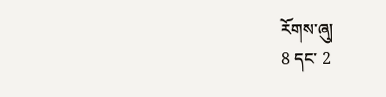རོགས་ཞུ།
8 དང་ 2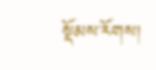སྡོམས་རོགས།